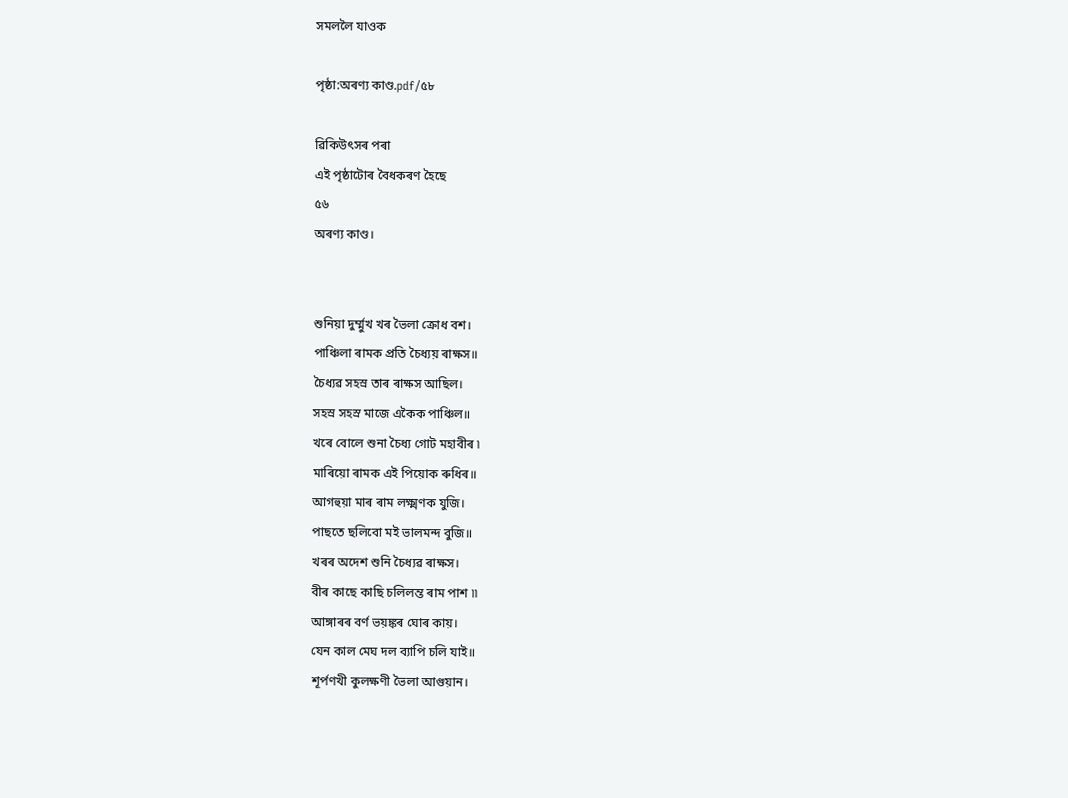সমললৈ যাওক

পৃষ্ঠা:অৰণ্য কাণ্ড.pdf/৫৮

ৱিকিউৎসৰ পৰা
এই পৃষ্ঠাটোৰ বৈধকৰণ হৈছে
৫৬
অৰণ্য কাণ্ড।


শুনিয়া দুৰ্ম্মুখ খৰ ভৈলা ক্ৰোধ বশ।
পাঞ্চিলা ৰামক প্ৰতি চৈধ্যয় ৰাক্ষস॥
চৈধ্যৱ সহস্ৰ তাৰ ৰাক্ষস আছিল।
সহস্ৰ সহস্ৰ মাজে একৈক পাঞ্চিল॥
খৰে বোলে শুনা চৈধ্য গোট মহাবীৰ ৷
মাৰিয়ো ৰামক এই পিয়োক ৰুধিৰ॥
আগহুয়া মাৰ ৰাম লক্ষ্মণক যুজি।
পাছতে ছলিবো মই ভালমন্দ বুজি॥
খৰৰ অদেশ শুনি চৈধ্যৱ ৰাক্ষস।
বীৰ কাছে কাছি চলিলন্ত ৰাম পাশ ৷৷
আঙ্গাৰৰ বৰ্ণ ভয়ঙ্কৰ ঘোৰ কায়।
যেন কাল মেঘ দল ব্যাপি চলি যাই॥
শূৰ্পণখী কুলক্ষণী ভৈলা আগুয়ান।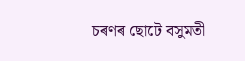চৰণৰ ছোটে বসুমতী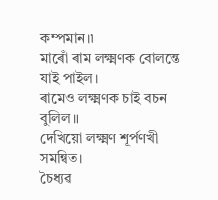কম্পমান।৷
মাৰোঁ ৰাম লক্ষ্মণক বোলন্তে যাই পাইল।
ৰামেও লক্ষ্মণক চাই বচন বুলিল॥
দেখিয়ো লক্ষ্মণ শূৰ্পণখী সমন্বিত।
চৈধ্যৱ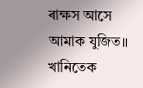ৰাক্ষস আসে আমাক যুজিত॥
খানিতেক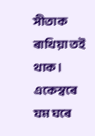সীতাক ৰাখিয়া তই থাক।
একেস্বৰে যম ঘৰে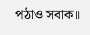পঠাও সবাক॥